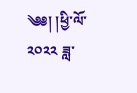༄༅། །ཕྱི་ལོ་ ༢༠༢༢ ཟླ་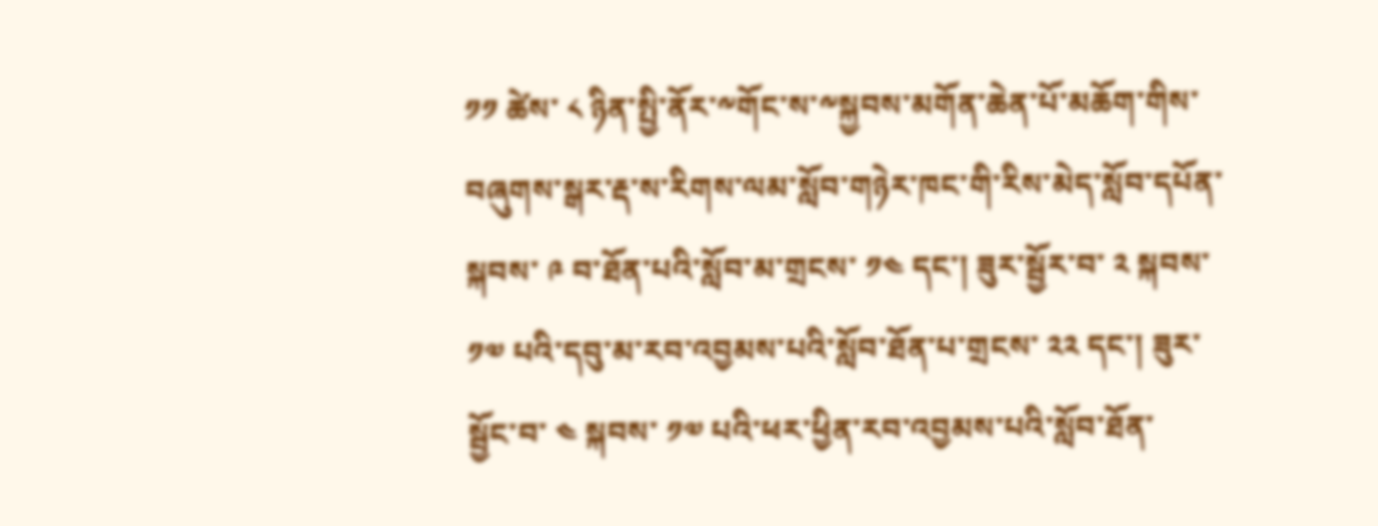༡༡ ཚེས་ ༨ ཉིན་སྤྱི་ནོར་༸གོང་ས་༸སྐྱབས་མགོན་ཆེན་པོ་མཆོག་གིས་བཞུགས་སྒར་རྡ་ས་རིགས་ལམ་སློབ་གཉེར་ཁང་གི་རིས་མེད་སློབ་དཔོན་སྐབས་ ༩ བ་ཐོན་པའི་སློབ་མ་གྲངས་ ༡༤ དང་། ཟུར་སྦྱོར་བ་ ༢ སྐབས་ ༡༧ པའི་དབུ་མ་རབ་འབྱམས་པའི་སློབ་ཐོན་པ་གྲངས་ ༢༢ དང་། ཟུར་སྦྱོང་བ་ ༤ སྐབས་ ༡༧ པའི་ཕར་ཕྱིན་རབ་འབྱམས་པའི་སློབ་ཐོན་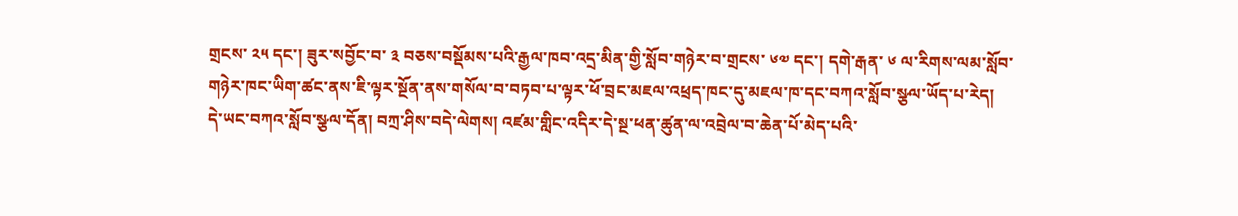གྲངས་ ༢༥ དང་། ཟུར་སབྱོང་བ་ ༣ བཅས་བསྡོམས་པའི་རྒྱལ་ཁབ་འདྲ་མིན་གྱི་སློབ་གཉེར་བ་གྲངས་ ༦༧ དང་། དགེ་རྒན་ ༦ ལ་རིགས་ལམ་སློབ་གཉེར་ཁང་ཡིག་ཚང་ནས་ཇི་ལྟར་སྔོན་ནས་གསོལ་བ་བཏབ་པ་ལྟར་ཕོ་བྲང་མཇལ་འཕྲད་ཁང་དུ་མཇལ་ཁ་དང་བཀའ་སློབ་སྩལ་ཡོད་པ་རེད།
དེ་ཡང་བཀའ་སློབ་སྩལ་དོན། བཀྲ་ཤིས་བདེ་ལེགས། འཛམ་གླིང་འདིར་དེ་སྔ་ཕན་ཚུན་ལ་འབྲེལ་བ་ཆེན་པོ་མེད་པའི་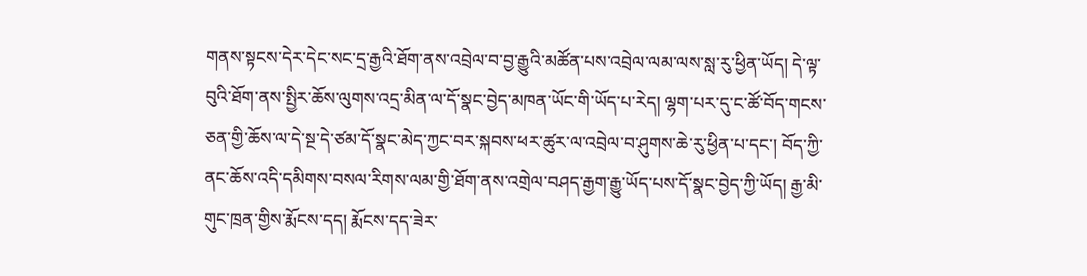གནས་སྟངས་དེར་དེང་སང་དྲ་རྒྱའི་ཐོག་ནས་འབྲེལ་བ་བྱ་རྒྱུའི་མཚོན་པས་འབྲེལ་ལམ་ལས་སླ་རུ་ཕྱིན་ཡོད། དེ་ལྟ་བུའི་ཐོག་ནས་སྤྱིར་ཆོས་ལུགས་འདྲ་མིན་ལ་དོ་སྣང་བྱེད་མཁན་ཡོང་གི་ཡོད་པ་རེད། ལྷག་པར་དུ་ང་ཚོ་བོད་གངས་ཅན་གྱི་ཆོས་ལ་དེ་སྔ་དེ་ཙམ་དོ་སྣང་མེད་ཀྱང་བར་སྐབས་ཕར་ཚུར་ལ་འབྲེལ་བ་ཤུགས་ཆེ་རུ་ཕྱིན་པ་དང་། བོད་ཀྱི་ནང་ཆོས་འདི་དམིགས་བསལ་རིགས་ལམ་གྱི་ཐོག་ནས་འགྲེལ་བཤད་རྒྱག་རྒྱུ་ཡོད་པས་དོ་སྣང་བྱེད་ཀྱི་ཡོད། རྒྱ་མི་གུང་ཁྲན་གྱིས་རྨོངས་དད། རྨོངས་དད་ཟེར་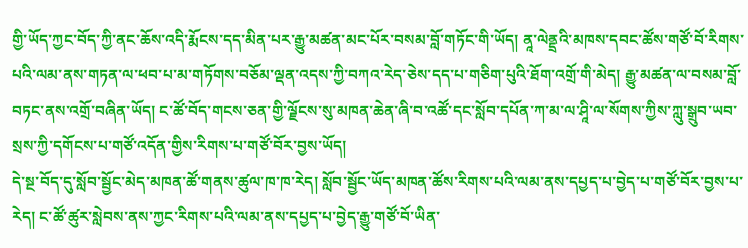གྱི་ཡོད་ཀྱང་བོད་ཀྱི་ནང་ཆོས་འདི་རྨོངས་དད་མིན་པར་རྒྱུ་མཚན་མང་པོར་བསམ་བློ་གཏོང་གི་ཡོད། ནཱ་ལེནྡྲའི་མཁས་དབང་ཚོས་གཙོ་བོ་རིགས་པའི་ལམ་ནས་གཏན་ལ་ཕབ་པ་མ་གཏོགས་བཅོམ་ལྡན་འདས་ཀྱི་བཀའ་རེད་ཅེས་དད་པ་གཅིག་པུའི་ཐོག་འགྲོ་གི་མེད། རྒྱུ་མཚན་ལ་བསམ་བློ་བཏང་ནས་འགྲོ་བཞིན་ཡོད། ང་ཚོ་བོད་གངས་ཅན་གྱི་ལྗོངས་སུ་མཁན་ཆེན་ཞི་བ་འཚོ་དང་སློབ་དཔོན་ཀ་མ་ལ་ཤཱི་ལ་སོགས་ཀྱིས་ཀླུ་སྒྲུབ་ཡབ་སྲས་ཀྱི་དགོངས་པ་གཙོ་འདོན་གྱིས་རིགས་པ་གཙོ་བོར་བྱས་ཡོད།
དེ་སྔ་བོད་དུ་སློབ་སྦྱོང་མེད་མཁན་ཚོ་གནས་ཚུལ་ཁ་ཁ་རེད། སློབ་སྦྱོང་ཡོད་མཁན་ཚོས་རིགས་པའི་ལམ་ནས་དཔྱད་པ་བྱེད་པ་གཙོ་བོར་བྱས་པ་རེད། ང་ཚོ་ཚུར་སླེབས་ནས་ཀྱང་རིགས་པའི་ལམ་ནས་དཔྱད་པ་བྱེད་རྒྱུ་གཙོ་བོ་ཡིན་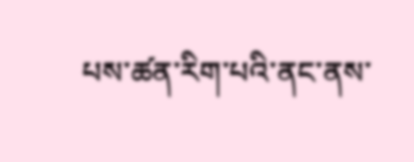པས་ཚན་རིག་པའི་ནང་ནས་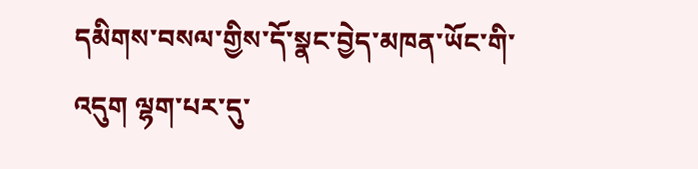དམིགས་བསལ་གྱིས་དོ་སྣང་བྱེད་མཁན་ཡོང་གི་འདུག ལྷག་པར་དུ་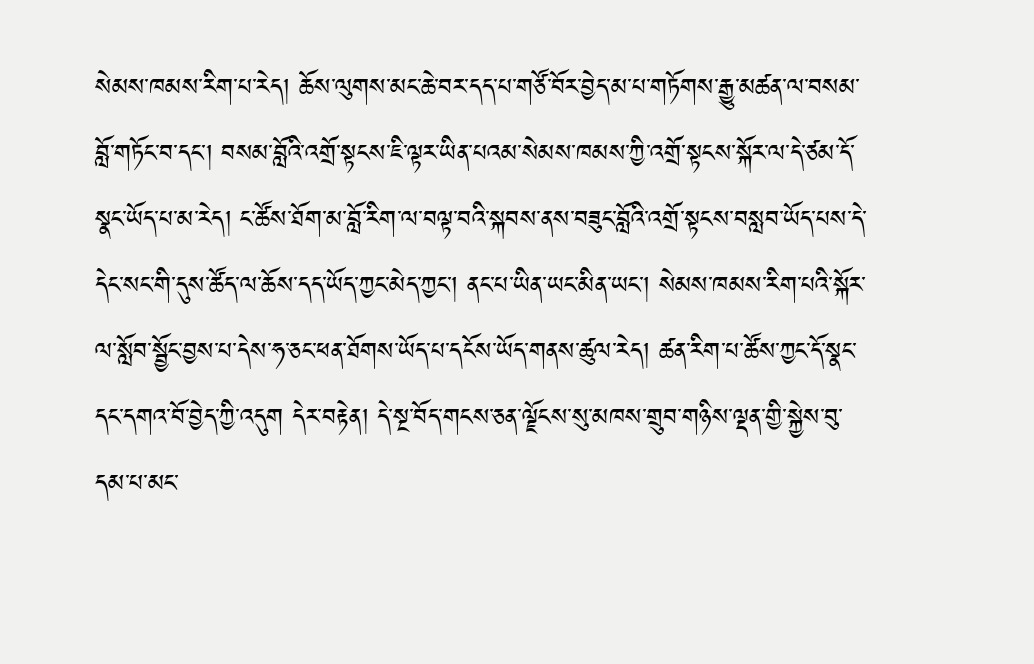སེམས་ཁམས་རིག་པ་རེད། ཆོས་ལུགས་མང་ཆེ་བར་དད་པ་གཙོ་བོར་བྱེད་མ་པ་གཏོགས་རྒྱུ་མཚན་ལ་བསམ་བློ་གཏོང་བ་དང་། བསམ་བློའི་འགྲོ་སྟངས་ཇི་ལྟར་ཡིན་པའམ་སེམས་ཁམས་ཀྱི་འགྲོ་སྟངས་སྐོར་ལ་དེ་ཙམ་དོ་སྣང་ཡོད་པ་མ་རེད། ང་ཚོས་ཐོག་མ་བློ་རིག་ལ་བལྟ་བའི་སྐབས་ནས་བཟུང་བློའི་འགྲོ་སྟངས་བསླབ་ཡོད་པས་དེ་དེང་སང་གི་དུས་ཚོད་ལ་ཆོས་དད་ཡོད་ཀྱང་མེད་ཀྱང་། ནང་པ་ཡིན་ཡང་མིན་ཡང་། སེམས་ཁམས་རིག་པའི་སྐོར་ལ་སློབ་སྦྱོང་བྱས་པ་དེས་ཧ་ཅང་ཕན་ཐོགས་ཡོད་པ་དངོས་ཡོད་གནས་ཚུལ་རེད། ཚན་རིག་པ་ཚོས་ཀྱང་དོ་སྣང་དང་དགའ་བོ་བྱེད་ཀྱི་འདུག དེར་བརྟེན། དེ་སྔ་བོད་གངས་ཅན་ལྗོངས་སུ་མཁས་གྲུབ་གཉིས་ལྡན་གྱི་སྐྱེས་བུ་དམ་པ་མང་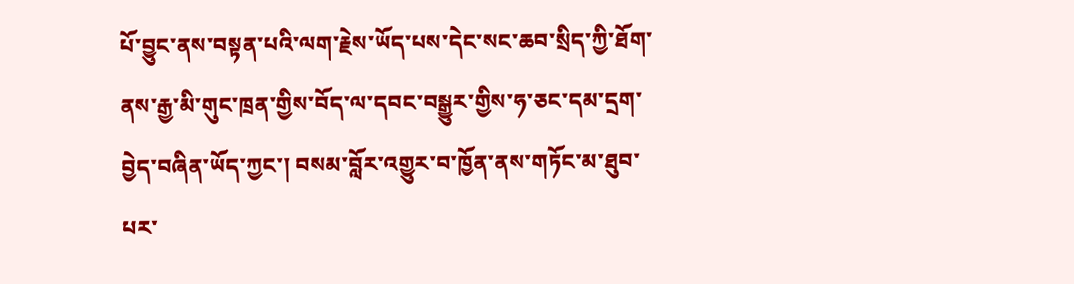པོ་བྱུང་ནས་བསྟན་པའི་ལག་རྗེས་ཡོད་པས་དེང་སང་ཆབ་སྲིད་ཀྱི་ཐོག་ནས་རྒྱ་མི་གུང་ཁྲན་གྱིས་བོད་ལ་དབང་བསྒྱུར་གྱིས་ཧ་ཅང་དམ་དྲག་བྱེད་བཞིན་ཡོད་ཀྱང་། བསམ་བློར་འགྱུར་བ་ཁྱོན་ནས་གཏོང་མ་ཐུབ་པར་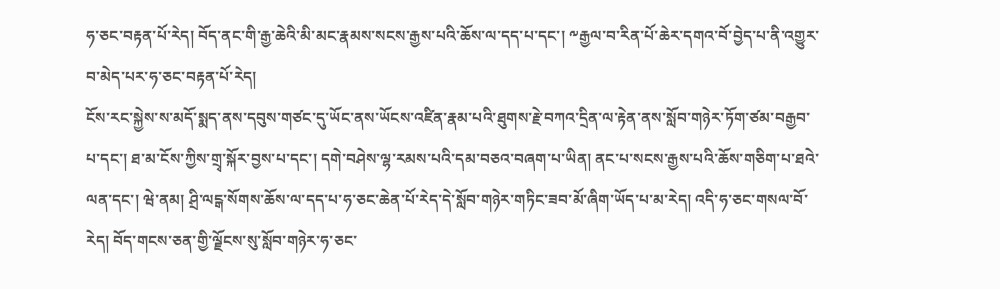ཧ་ཅང་བརྟན་པོ་རེད། བོད་ནང་གི་རྒྱ་ཆེའི་མི་མང་རྣམས་སངས་རྒྱས་པའི་ཆོས་ལ་དད་པ་དང་། ༸རྒྱལ་བ་རིན་པོ་ཆེར་དགའ་བོ་བྱེད་པ་ནི་འགྱུར་བ་མེད་པར་ཧ་ཅང་བརྟན་པོ་རེད།
ངོས་རང་སྐྱེས་ས་མདོ་སྨད་ནས་དབུས་གཙང་དུ་ཡོང་ནས་ཡོངས་འཛིན་རྣམ་པའི་ཐུགས་རྗེ་བཀའ་དྲིན་ལ་རྟེན་ནས་སློབ་གཉེར་ཏོག་ཙམ་བརྒྱབ་པ་དང་། ཐ་མ་ངོས་ཀྱིས་གྲྭ་སྐོར་བྱས་པ་དང་། དགེ་བཤེས་ལྷ་རམས་པའི་དམ་བཅའ་བཞག་པ་ཡིན། ནང་པ་སངས་རྒྱས་པའི་ཆོས་གཅིག་པ་ཐའེ་ལན་དང་། ཝེ་ནམ། ཤྲི་ལངྒ་སོགས་ཆོས་ལ་དད་པ་ཧ་ཅང་ཆེན་པོ་རེད་དེ་སློབ་གཉེར་གཏིང་ཟབ་མོ་ཞིག་ཡོད་པ་མ་རེད། འདི་ཧ་ཅང་གསལ་བོ་རེད། བོད་གངས་ཅན་གྱི་ལྗོངས་སུ་སློབ་གཉེར་ཧ་ཅང་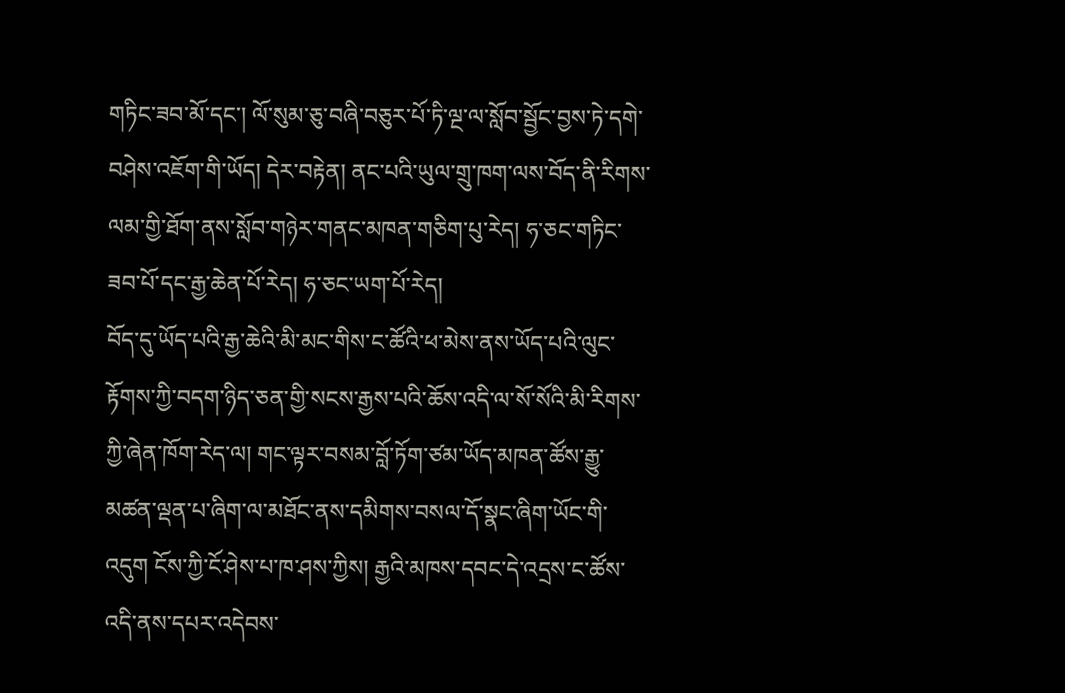གཏིང་ཟབ་མོ་དང་། ལོ་སུམ་ཅུ་བཞི་བཅུར་པོ་ཏི་ལྔ་ལ་སློབ་སྦྱོང་བྱས་ཏེ་དགེ་བཤེས་འཇོག་གི་ཡོད། དེར་བརྟེན། ནང་པའི་ཡུལ་གྲུ་ཁག་ལས་བོད་ནི་རིགས་ལམ་གྱི་ཐོག་ནས་སློབ་གཉེར་གནང་མཁན་གཅིག་པུ་རེད། ཧ་ཅང་གཏིང་ཟབ་པོ་དང་རྒྱ་ཆེན་པོ་རེད། ཧ་ཅང་ཡག་པོ་རེད།
བོད་དུ་ཡོད་པའི་རྒྱ་ཆེའི་མི་མང་གིས་ང་ཚོའི་ཕ་མེས་ནས་ཡོད་པའི་ལུང་རྟོགས་ཀྱི་བདག་ཉིད་ཅན་གྱི་སངས་རྒྱས་པའི་ཆོས་འདི་ལ་སོ་སོའི་མི་རིགས་ཀྱི་ཞེན་ཁོག་རེད་ལ། གང་ལྟར་བསམ་བློ་ཏོག་ཙམ་ཡོད་མཁན་ཚོས་རྒྱུ་མཚན་ལྡན་པ་ཞིག་ལ་མཐོང་ནས་དམིགས་བསལ་དོ་སྣང་ཞིག་ཡོང་གི་འདུག ངོས་ཀྱི་ངོ་ཤེས་པ་ཁ་ཤས་ཀྱིས། རྒྱའི་མཁས་དབང་དེ་འདྲས་ང་ཚོས་འདི་ནས་དཔར་འདེབས་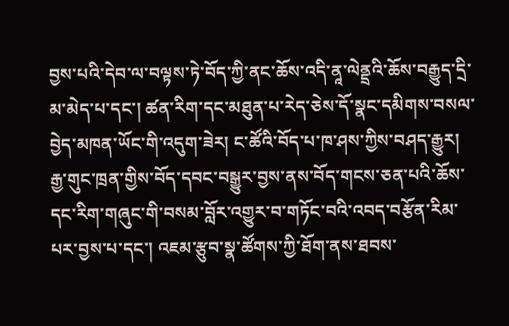བྱས་པའི་དེབ་ལ་བལྟས་ཏེ་བོད་ཀྱི་ནང་ཆོས་འདི་ནཱ་ལེནྡྲའི་ཆོས་བརྒྱུད་དྲི་མ་མེད་པ་དང་། ཚན་རིག་དང་མཐུན་པ་རེད་ཅེས་དོ་སྣང་དམིགས་བསལ་བྱེད་མཁན་ཡོང་གི་འདུག་ཟེར། ང་ཚོའི་བོད་པ་ཁ་ཤས་ཀྱིས་བཤད་རྒྱུར། རྒྱ་གུང་ཁྲན་གྱིས་བོད་དབང་བསྒྱུར་བྱས་ནས་བོད་གངས་ཅན་པའི་ཆོས་དང་རིག་གཞུང་གི་བསམ་བློར་འགྱུར་བ་གཏོང་བའི་འབད་བརྩོན་རིམ་པར་བྱས་པ་དང་། འཇམ་རྩུབ་སྣ་ཚོགས་ཀྱི་ཐོག་ནས་ཐབས་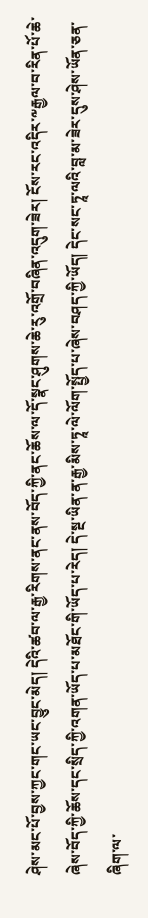ཤེས་མང་པོ་བྱས་ཀྱང་གང་ཡང་བྱུང་མེད། དེའི་ཚབ་ལ་རྒྱ་རིགས་ནང་ནས་བོད་ཀྱི་ནང་ཆོས་ལ་དོ་སྣང་ཤུགས་ཆེ་རུ་འགྲོ་བཞིན་འདུག་ཟེར། ངོས་རང་འདིར་༸རྒྱལ་བ་རིན་པོ་ཆེ་ཞེས་བོད་ཀྱི་ཆོས་དང་སྲིད་ཀྱི་འགན་ཡོད་པ་མཐོང་གི་ཡོད་པ་རེད། དེ་སྔ་ཡིན་ན་རྒྱ་མིས་ཏཱ་ལེ་ལོག་སྤྱོད་པ་ཞེས་བཤད་ཀྱི་ཡོད། དེང་སང་ཏཱ་ལའི་བླ་མ་ཟེར་དུས་ཤེས་ཡོན་ཅན་ཞིག་ལ་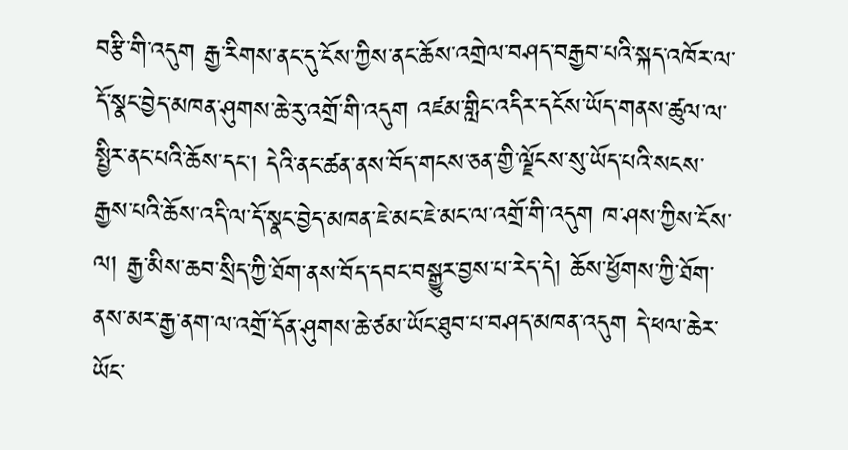བརྩི་གི་འདུག རྒྱ་རིགས་ནང་དུ་ངོས་ཀྱིས་ནང་ཆོས་འགྲེལ་བཤད་བརྒྱབ་པའི་སྐད་འཁོར་ལ་དོ་སྣང་བྱེད་མཁན་ཤུགས་ཆེ་རུ་འགྲོ་གི་འདུག འཛམ་གླིང་འདིར་དངོས་ཡོད་གནས་ཚུལ་ལ་སྤྱིར་ནང་པའི་ཆོས་དང་། དེའི་ནང་ཚན་ནས་བོད་གངས་ཅན་གྱི་ལྗོངས་སུ་ཡོད་པའི་སངས་རྒྱས་པའི་ཆོས་འདི་ལ་དོ་སྣང་བྱེད་མཁན་ཇེ་མང་ཇེ་མང་ལ་འགྲོ་གི་འདུག ཁ་ཤས་ཀྱིས་ངོས་ལ། རྒྱ་མིས་ཆབ་སྲིད་ཀྱི་ཐོག་ནས་བོད་དབང་བསྒྱུར་བྱས་པ་རེད་དེ། ཆོས་ཕྱོགས་ཀྱི་ཐོག་ནས་མར་རྒྱ་ནག་ལ་འགྲོ་དོན་ཤུགས་ཆེ་ཙམ་ཡོང་ཐུབ་པ་བཤད་མཁན་འདུག དེ་ཕལ་ཆེར་ཡོང་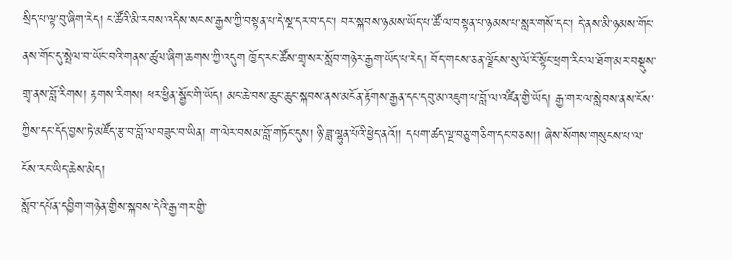སྲིད་པ་ལྟ་བུ་ཞིག་རེད། ང་ཚོའི་མི་རབས་འདིས་སངས་རྒྱས་ཀྱི་བསྟན་པ་དེ་སྔ་དར་བ་དང་། བར་སྐབས་ཉམས་ཡོད་པ་ཚོ་ལ་བསྟན་པ་ཉམས་པ་སླར་གསོ་དང་། དེ་ནས་མི་ཉམས་གོང་ནས་གོང་དུ་སྤེལ་བ་ཡོང་བའི་གནས་ཚུལ་ཞིག་ཆགས་ཀྱི་འདུག ཁྱོད་རང་ཚོས་གྲྭ་སར་སློབ་གཉེར་རྒྱག་ཡོད་པ་རེད། བོད་གངས་ཅན་ལྗོངས་སུ་ལོ་ངོ་སྟོང་ཕྲག་རིང་ལ་ཐོག་མར་བསྡུས་གྲྭ་ནས་བློ་རིགས། རྟགས་རིགས། ཕར་ཕྱིན་སྦྱོང་གི་ཡོད། མང་ཆེ་བས་ཆུང་ཆུང་སྐབས་ནས་མངོན་རྟོགས་རྒྱན་དང་དབུ་མ་འཇུག་པ་བློ་ལ་འཛིན་གྱི་ཡོད། རྒྱ་གར་ལ་སླེབས་ནས་ངོས་ཀྱིས་དང་དོད་བྱས་ཏེ་མཛོད་རྩ་བ་བློ་ལ་བཟུང་བ་ཡིན། ག་ལེར་བསམ་བློ་གཏོང་དུས། ཉི་ཟླ་ལྷུན་པོའི་ཕྱེད་ནའོ།། དཔག་ཚད་ལྔ་བཅུ་གཅིག་དང་བཅས།། ཞེས་སོགས་གསུངས་པ་ལ་ངོས་རང་ཡིད་ཆེས་མེད།
སློབ་དཔོན་དབྱིག་གཉེན་གྱིས་སྐབས་དེའི་རྒྱ་གར་གྱི་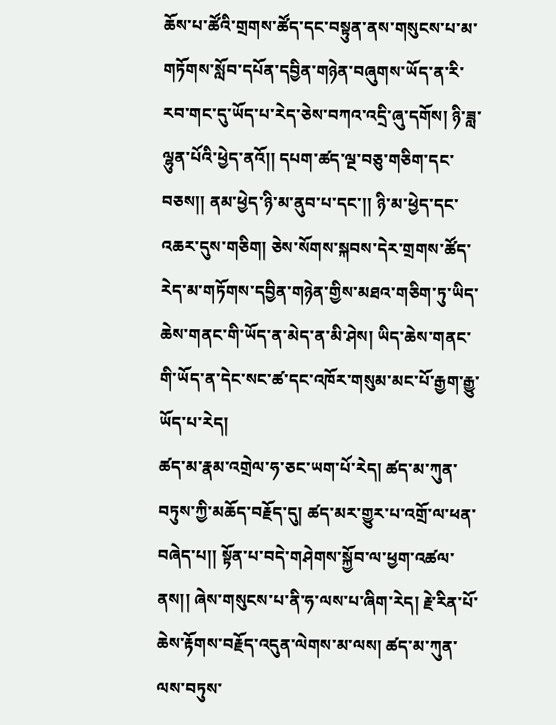ཆོས་པ་ཚོའི་གྲགས་ཚོད་དང་བསྟུན་ནས་གསུངས་པ་མ་གཏོགས་སློབ་དཔོན་དབྱིན་གཉེན་བཞུགས་ཡོད་ན་རི་རབ་གང་དུ་ཡོད་པ་རེད་ཅེས་བཀའ་འདྲི་ཞུ་དགོས། ཉི་ཟླ་ལྷུན་པོའི་ཕྱེད་ནའོ།། དཔག་ཚད་ལྔ་བཅུ་གཅིག་དང་བཅས།། ནམ་ཕྱེད་ཉི་མ་ནུབ་པ་དང་།། ཉི་མ་ཕྱེད་དང་འཆར་དུས་གཅིག། ཅེས་སོགས་སྐབས་དེར་གྲགས་ཚོད་རེད་མ་གཏོགས་དབྱིན་གཉེན་གྱིས་མཐའ་གཅིག་ཏུ་ཡིད་ཆེས་གནང་གི་ཡོད་ན་མེད་ན་མི་ཤེས། ཡིད་ཆེས་གནང་གི་ཡོད་ན་དེང་སང་ཚ་དང་འཁོར་གསུམ་མང་པོ་རྒྱག་རྒྱུ་ཡོད་པ་རེད།
ཚད་མ་རྣམ་འགྲེལ་ཧ་ཅང་ཡག་པོ་རེད། ཚད་མ་ཀུན་བཏུས་ཀྱི་མཆོད་བརྗོད་དུ། ཚད་མར་གྱུར་པ་འགྲོ་ལ་ཕན་བཞེད་པ།། སྟོན་པ་བདེ་གཤེགས་སྐྱོབ་ལ་ཕྱག་འཚལ་ནས།། ཞེས་གསུངས་པ་ནི་ཧ་ལས་པ་ཞིག་རེད། རྗེ་རིན་པོ་ཆེས་རྟོགས་བརྗོད་འདུན་ལེགས་མ་ལས། ཚད་མ་ཀུན་ལས་བཏུས་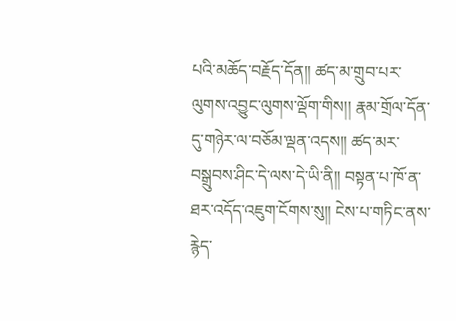པའི་མཆོད་བརྗོད་དོན།། ཚད་མ་གྲུབ་པར་ལུགས་འབྱུང་ལུགས་ལྡོག་གིས།། རྣམ་གྲོལ་དོན་དུ་གཉེར་ལ་བཅོམ་ལྡན་འདས།། ཚད་མར་བསྒྲུབས་ཤིང་དེ་ལས་དེ་ཡི་ནི།། བསྟན་པ་ཁོ་ན་ཐར་འདོད་འཇུག་ངོགས་སུ།། ངེས་པ་གཏིང་ནས་རྙེད་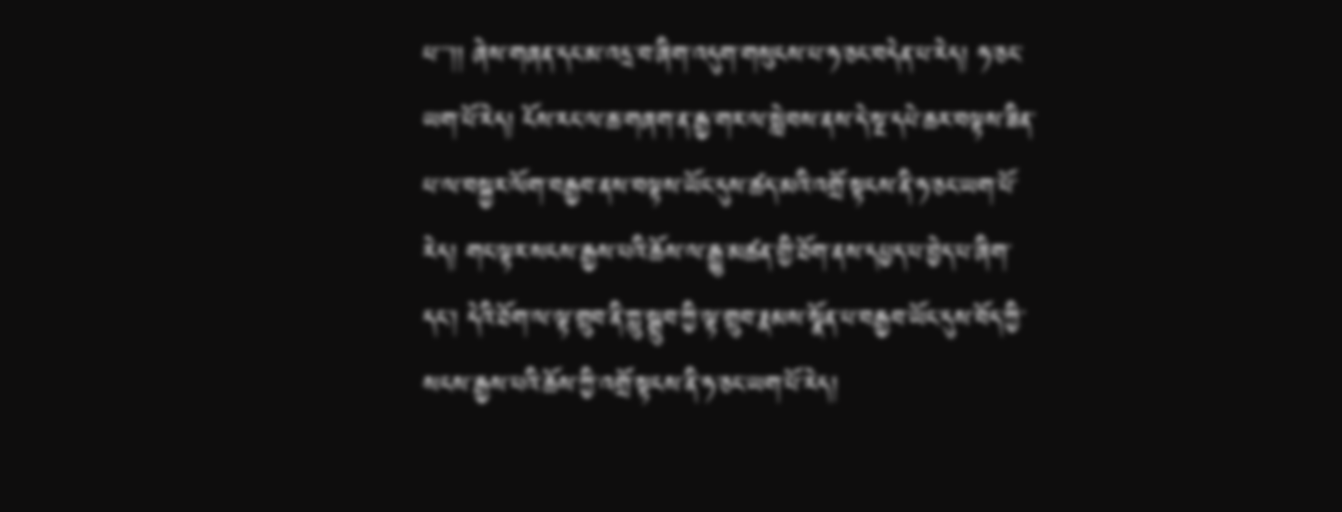པ་་་།། ཞེས་གཞན་དང་མ་འདྲ་བ་ཞིག་འདུག་གསུངས་པ་ཧ་ཅང་བདེན་པ་རེད། ཧ་ཅང་ཡག་པོ་རེད། ངོས་རང་ལ་ཆ་གཞག་ན་རྒྱ་གར་ལ་སླེབས་ནས་དེ་སྔ་དཔེ་ཆར་བལྟས་ཟིན་པ་ལ་བསྐྱར་ལོག་བརྒྱབ་ནས་བལྟས་ཡོང་དུས་ཚད་མའི་འགྲོ་སྟངས་ནི་ཧ་ཅང་ཡག་པོ་རེད། གང་ལྟར་སངས་རྒྱས་པའི་ཆོས་ལ་རྒྱུ་མཚན་གྱི་ཐོག་ནས་དཔྱད་པ་བྱེད་པ་ཞིག་དང་། དེའི་ཐོག་ལ་ལྟ་གྲུབ་ནི་ཀླུ་སྒྲུབ་ཀྱི་ལྟ་གྲུབ་རྣམས་སྣོན་པ་བརྒྱབ་ཡོང་དུས་བོད་ཀྱི་སངས་རྒྱས་པའི་ཆོས་ཀྱི་འགྲོ་སྟངས་ནི་ཧ་ཅང་ཡག་པོ་རེད།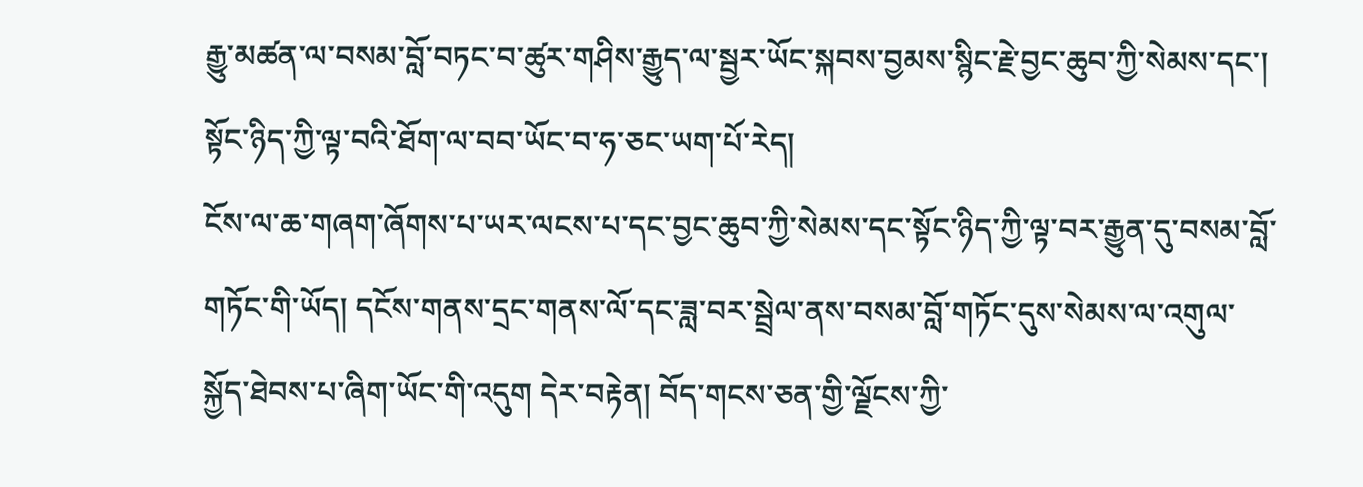རྒྱུ་མཚན་ལ་བསམ་བློ་བཏང་བ་ཚུར་གཤིས་རྒྱུད་ལ་སྦྱར་ཡོང་སྐབས་བྱམས་སྙིང་རྗེ་བྱང་ཆུབ་ཀྱི་སེམས་དང་། སྟོང་ཉིད་ཀྱི་ལྟ་བའི་ཐོག་ལ་བབ་ཡོང་བ་ཧ་ཅང་ཡག་པོ་རེད།
ངོས་ལ་ཆ་གཞག་ཞོགས་པ་ཡར་ལངས་པ་དང་བྱང་ཆུབ་ཀྱི་སེམས་དང་སྟོང་ཉིད་ཀྱི་ལྟ་བར་རྒྱུན་དུ་བསམ་བློ་གཏོང་གི་ཡོད། དངོས་གནས་དྲང་གནས་ལོ་དང་ཟླ་བར་སྦྲེལ་ནས་བསམ་བློ་གཏོང་དུས་སེམས་ལ་འགུལ་སྐྱོད་ཐེབས་པ་ཞིག་ཡོང་གི་འདུག དེར་བརྟེན། བོད་གངས་ཅན་གྱི་ལྗོངས་ཀྱི་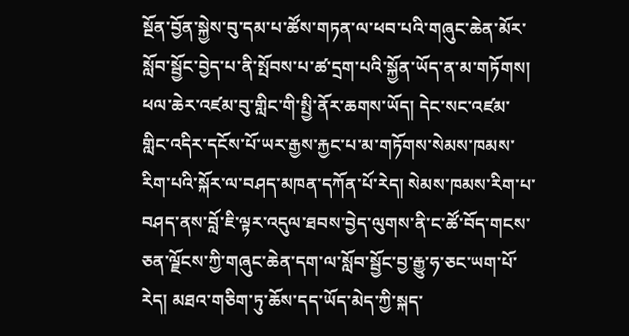སྔོན་བྱོན་སྐྱེས་བུ་དམ་པ་ཚོས་གཏན་ལ་ཕབ་པའི་གཞུང་ཆེན་མོར་སློབ་སྦྱོང་བྱེད་པ་ནི་སྤོབས་པ་ཚ་དྲག་པའི་སྐྱོན་ཡོད་ན་མ་གཏོགས། ཕལ་ཆེར་འཛམ་བུ་གླིང་གི་སྤྱི་ནོར་ཆགས་ཡོད། དེང་སང་འཛམ་གླིང་འདིར་དངོས་པོ་ཡར་རྒྱས་རྐྱང་པ་མ་གཏོགས་སེམས་ཁམས་རིག་པའི་སྐོར་ལ་བཤད་མཁན་དཀོན་པོ་རེད། སེམས་ཁམས་རིག་པ་བཤད་ནས་བློ་ཇི་ལྟར་འདུལ་ཐབས་བྱེད་ལུགས་ནི་ང་ཚོ་བོད་གངས་ཅན་ལྗོངས་ཀྱི་གཞུང་ཆེན་དག་ལ་སློབ་སྦྱོང་བྱ་རྒྱུ་ཧ་ཅང་ཡག་པོ་རེད། མཐའ་གཅིག་ཏུ་ཆོས་དད་ཡོད་མེད་ཀྱི་སྐད་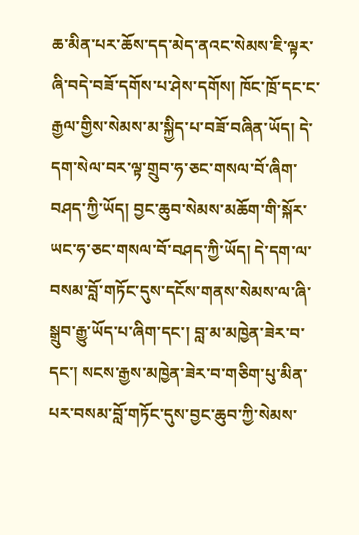ཆ་མིན་པར་ཆོས་དད་མེད་ནའང་སེམས་ཇི་ལྟར་ཞི་བདེ་བཟོ་དགོས་པ་ཤེས་དགོས། ཁོང་ཁྲོ་དང་ང་རྒྱལ་གྱིས་སེམས་མ་སྐྱིད་པ་བཟོ་བཞིན་ཡོད། དེ་དག་སེལ་བར་ལྟ་གྲུབ་ཧ་ཅང་གསལ་བོ་ཞིག་བཤད་ཀྱི་ཡོད། བྱང་ཆུབ་སེམས་མཆོག་གི་སྐོར་ཡང་ཧ་ཅང་གསལ་བོ་བཤད་ཀྱི་ཡོད། དེ་དག་ལ་བསམ་བློ་གཏོང་དུས་དངོས་གནས་སེམས་ལ་ཞི་སྒྲུབ་རྒྱུ་ཡོད་པ་ཞིག་དང་། བླ་མ་མཁྱེན་ཟེར་བ་དང་། སངས་རྒྱས་མཁྱེན་ཟེར་བ་གཅིག་པུ་མིན་པར་བསམ་བློ་གཏོང་དུས་བྱང་ཆུབ་ཀྱི་སེམས་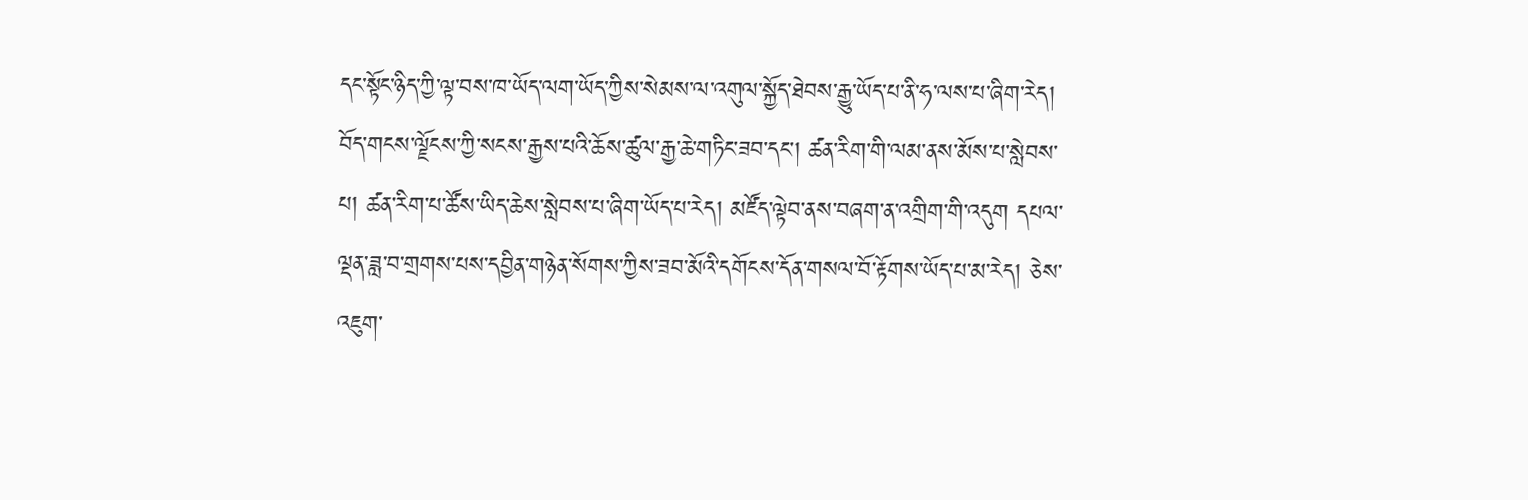དང་སྟོང་ཉིད་ཀྱི་ལྟ་བས་ཁ་ཡོད་ལག་ཡོད་ཀྱིས་སེམས་ལ་འགུལ་སྐྱོད་ཐེབས་རྒྱུ་ཡོད་པ་ནི་ཧ་ལས་པ་ཞིག་རེད།
བོད་གངས་ལྗོངས་ཀྱི་སངས་རྒྱས་པའི་ཆོས་ཚུལ་རྒྱ་ཆེ་གཏིང་ཟབ་དང་། ཚན་རིག་གི་ལམ་ནས་མོས་པ་སླེབས་པ། ཚན་རིག་པ་ཚོས་ཡིད་ཆེས་སླེབས་པ་ཞིག་ཡོད་པ་རེད། མཛོད་ལྟེབ་ནས་བཞག་ན་འགྲིག་གི་འདུག དཔལ་ལྡན་ཟླ་བ་གྲགས་པས་དབྱིན་གཉེན་སོགས་ཀྱིས་ཟབ་མོའི་དགོངས་དོན་གསལ་བོ་རྟོགས་ཡོད་པ་མ་རེད། ཅེས་འཇུག་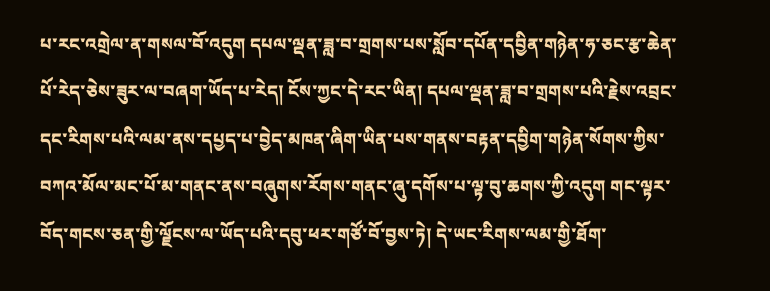པ་རང་འགྲེལ་ན་གསལ་བོ་འདུག དཔལ་ལྡན་ཟླ་བ་གྲགས་པས་སློབ་དཔོན་དབྱིན་གཉེན་ཧ་ཅང་རྩ་ཆེན་པོ་རེད་ཅེས་ཟུར་ལ་བཞག་ཡོད་པ་རེད། ངོས་ཀྱང་དེ་རང་ཡིན། དཔལ་ལྡན་ཟླ་བ་གྲགས་པའི་རྗེས་འབྲང་དང་རིགས་པའི་ལམ་ནས་དཔྱད་པ་བྱེད་མཁན་ཞིག་ཡིན་པས་གནས་བརྟན་དབྱིག་གཉེན་སོགས་ཀྱིས་བཀའ་མོལ་མང་པོ་མ་གནང་ནས་བཞུགས་རོགས་གནང་ཞུ་དགོས་པ་ལྟ་བུ་ཆགས་ཀྱི་འདུག གང་ལྟར་བོད་གངས་ཅན་གྱི་ལྗོངས་ལ་ཡོད་པའི་དབུ་ཕར་གཙོ་བོ་བྱས་ཏེ། དེ་ཡང་རིགས་ལམ་གྱི་ཐོག་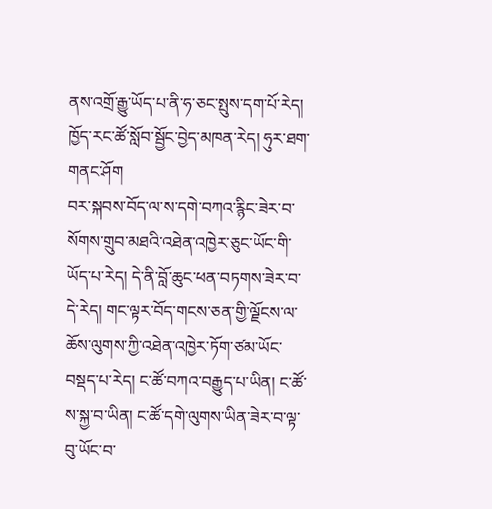ནས་འགྲོ་རྒྱུ་ཡོད་པ་ནི་ཧ་ཅང་སྤུས་དག་པོ་རེད། ཁྱོད་རང་ཚོ་སློབ་སྦྱོང་བྱེད་མཁན་རེད། ཧུར་ཐག་གནང་ཤོག
བར་སྐབས་བོད་ལ་ས་དགེ་བཀའ་རྙིང་ཟེར་བ་སོགས་གྲུབ་མཐའི་འཐེན་འཁྱེར་ཅུང་ཡོང་གི་ཡོད་པ་རེད། དེ་ནི་བློ་ཆུང་ཕན་བཏགས་ཟེར་བ་དེ་རེད། གང་ལྟར་བོད་གངས་ཅན་གྱི་ལྗོངས་ལ་ཆོས་ལུགས་ཀྱི་འཐེན་འཁྱེར་ཏོག་ཙམ་ཡོང་བསྡད་པ་རེད། ང་ཚོ་བཀའ་བརྒྱུད་པ་ཡིན། ང་ཚོ་ས་སྐྱ་བ་ཡིན། ང་ཚོ་དགེ་ལུགས་ཡིན་ཟེར་བ་ལྟ་བུ་ཡོང་བ་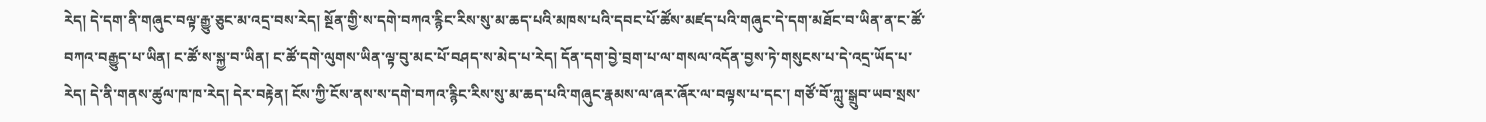རེད། དེ་དག་ནི་གཞུང་བལྟ་རྒྱུ་ཅུང་མ་འདྲ་བས་རེད། སྔོན་གྱི་ས་དགེ་བཀའ་རྙིང་རིས་སུ་མ་ཆད་པའི་མཁས་པའི་དབང་པོ་ཚོས་མཛད་པའི་གཞུང་དེ་དག་མཐོང་བ་ཡིན་ན་ང་ཚོ་བཀའ་བརྒྱུད་པ་ཡིན། ང་ཚོ་ས་སྐྱ་བ་ཡིན། ང་ཚོ་དགེ་ལུགས་ཡིན་ལྟ་བུ་མང་པོ་བཤད་ས་མེད་པ་རེད། དོན་དག་བྱེ་བྲག་པ་ལ་གསལ་འདོན་བྱས་ཏེ་གསུངས་པ་དེ་འདྲ་ཡོད་པ་རེད། དེ་ནི་གནས་ཚུལ་ཁ་ཁ་རེད། དེར་བརྟེན། ངོས་ཀྱི་ངོས་ནས་ས་དགེ་བཀའ་རྙིང་རིས་སུ་མ་ཆད་པའི་གཞུང་རྣམས་ལ་ཞར་ཞོར་ལ་བལྟས་པ་དང་། གཙོ་བོ་ཀླུ་སྒྲུབ་ཡབ་སྲས་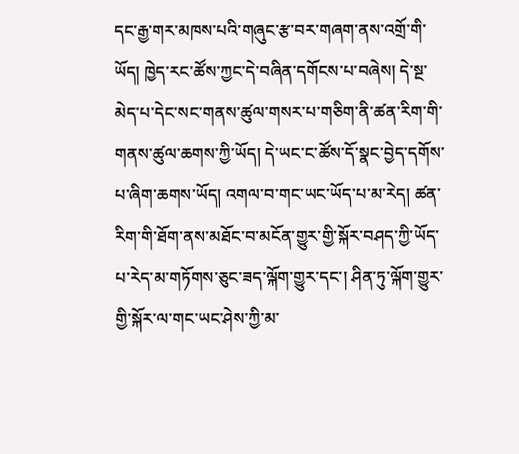དང་རྒྱ་གར་མཁས་པའི་གཞུང་རྩ་བར་གཞག་ནས་འགྲོ་གི་ཡོད། ཁྱེད་རང་ཚོས་ཀྱང་དེ་བཞིན་དགོངས་པ་བཞེས། དེ་སྔ་མེད་པ་དེང་སང་གནས་ཚུལ་གསར་པ་གཅིག་ནི་ཚན་རིག་གི་གནས་ཚུལ་ཆགས་ཀྱི་ཡོད། དེ་ཡང་ང་ཚོས་དོ་སྣང་བྱེད་དགོས་པ་ཞིག་ཆགས་ཡོད། འགལ་བ་གང་ཡང་ཡོད་པ་མ་རེད། ཚན་རིག་གི་ཐོག་ནས་མཐོང་བ་མངོན་གྱུར་གྱི་སྐོར་བཤད་ཀྱི་ཡོད་པ་རེད་མ་གཏོགས་ཅུང་ཟད་ལྐོག་གྱུར་དང་། ཤིན་ཏུ་ལྐོག་གྱུར་གྱི་སྐོར་ལ་གང་ཡང་ཤེས་ཀྱི་མ་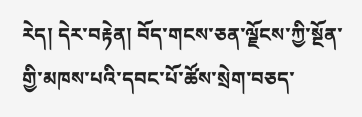རེད། དེར་བརྟེན། བོད་གངས་ཅན་ལྗོངས་ཀྱི་སྔོན་གྱི་མཁས་པའི་དབང་པོ་ཚོས་སྲེག་བཅད་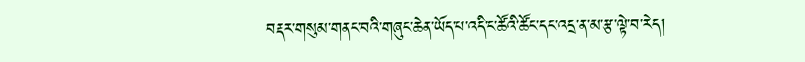བརྡར་གསུམ་གནང་བའི་གཞུང་ཆེན་ཡོད་པ་འདི་ང་ཚོའི་ཚོང་དང་འདྲ་ན་མ་རྩ་ལྟེ་བ་རེད།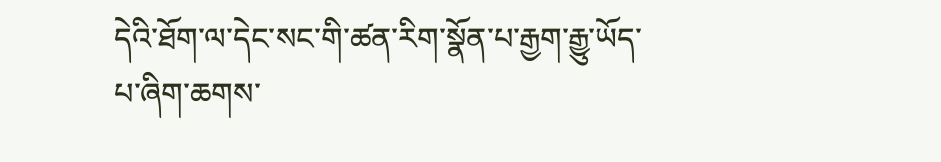དེའི་ཐོག་ལ་དེང་སང་གི་ཚན་རིག་སྣོན་པ་རྒྱག་རྒྱུ་ཡོད་པ་ཞིག་ཆགས་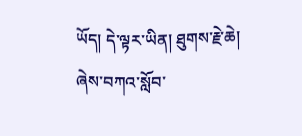ཡོད། དེ་ལྟར་ཡིན། ཐུགས་རྗེ་ཆེ། ཞེས་བཀའ་སློབ་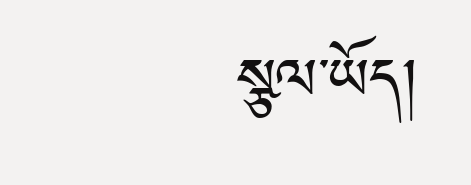སྩལ་ཡོད།